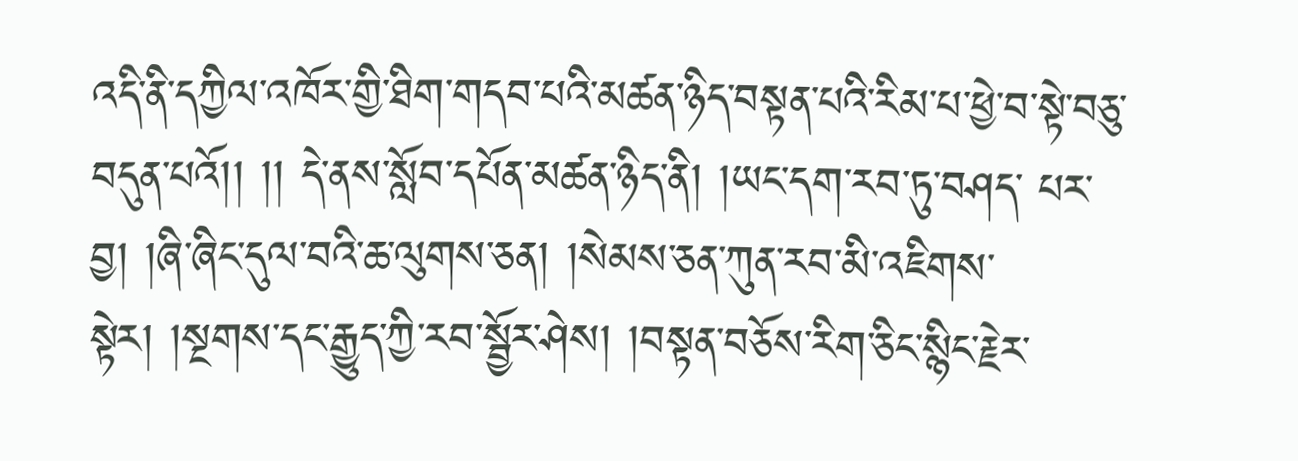འདི་ནི་དཀྱིལ་འཁོར་གྱི་ཐིག་གདབ་པའི་མཚན་ཉིད་བསྟན་པའི་རིམ་པ་ཕྱེ་བ་སྟེ་བཅུ་བདུན་པའོ།། །། དེ་ནས་སློབ་དཔོན་མཚན་ཉིད་ནི། །ཡང་དག་རབ་ཏུ་བཤད་ པར་བྱ། །ཞི་ཞིང་དུལ་བའི་ཆ་ལུགས་ཅན། །སེམས་ཅན་ཀུན་རབ་མི་འཇིགས་སྟེར། །སྔགས་དང་རྒྱུད་ཀྱི་རབ་སྦྱོར་ཤེས། །བསྟན་བཅོས་རིག་ཅིང་སྙིང་རྗེར་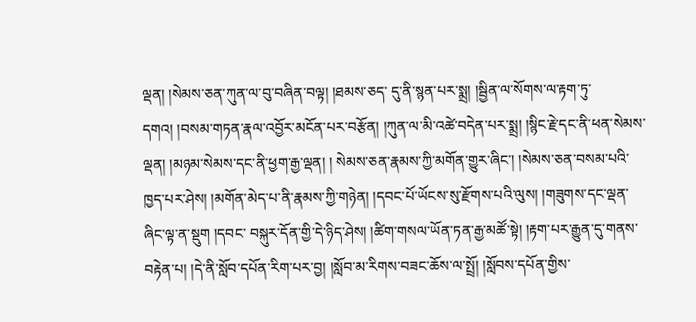ལྡན། །སེམས་ཅན་ཀུན་ལ་བུ་བཞིན་བལྟ། །ཐམས་ཅད་ དུ་ནི་སྙན་པར་སྨྲ། །སྦྱིན་ལ་སོགས་ལ་རྟག་ཏུ་དགའ། །བསམ་གཏན་རྣལ་འབྱོར་མངོན་པར་བརྩོན། །ཀུན་ལ་མི་འཚེ་བདེན་པར་སྨྲ། །སྙིང་རྗེ་དང་ནི་ཕན་སེམས་ལྡན། །མཉམ་སེམས་དང་ནི་ཕྱག་རྒྱ་ལྡན། ། སེམས་ཅན་རྣམས་ཀྱི་མགོན་གྱུར་ཞིང་། །སེམས་ཅན་བསམ་པའི་ཁྱད་པར་ཤེས། །མགོན་མེད་པ་ནི་རྣམས་ཀྱི་གཉེན། །དབང་པོ་ཡོངས་སུ་རྫོགས་པའི་ལུས། །གཟུགས་དང་ལྡན་ཞིང་ལྟ་ན་སྡུག །དབང་ བསྐུར་དོན་གྱི་དེ་ཉིད་ཤེས། །ཚིག་གསལ་ཡོན་ཏན་རྒྱ་མཚོ་སྟེ། །རྟག་པར་རྒྱུན་དུ་གནས་བརྟེན་པ། །དེ་ནི་སློབ་དཔོན་རིག་པར་བྱ། །སློབ་མ་རིགས་བཟང་ཆོས་ལ་སྤྲོ། །སློབས་དཔོན་གྱིས་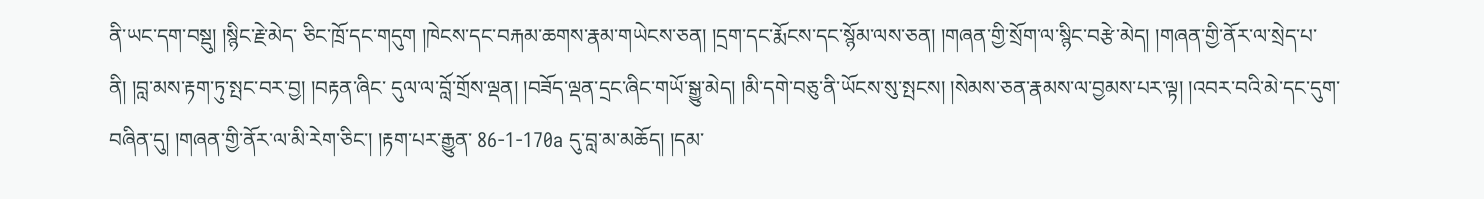ནི་ཡང་དག་བསྡུ། །སྙིང་རྗེ་མེད་ ཅིང་ཁྲོ་དང་གདུག །ཁེངས་དང་བརྐམ་ཆགས་རྣམ་གཡེངས་ཅན། །དྲག་དང་རྨོངས་དང་སྙོམ་ལས་ཅན། །གཞན་གྱི་སྲོག་ལ་སྙིང་བརྩེ་མེད། །གཞན་གྱི་ནོར་ལ་སྲེད་པ་ནི། །བླ་མས་རྟག་ཏུ་སྤང་བར་བྱ། །བརྟན་ཞིང་ དུལ་ལ་བློ་གྲོས་ལྡན། །བཟོད་ལྡན་དྲང་ཞིང་གཡོ་སྒྱུ་མེད། །མི་དགེ་བཅུ་ནི་ཡོངས་སུ་སྤངས། །སེམས་ཅན་རྣམས་ལ་བྱམས་པར་ལྟ། །འབར་བའི་མེ་དང་དུག་བཞིན་དུ། །གཞན་གྱི་ནོར་ལ་མི་རེག་ཅིང་། །རྟག་པར་རྒྱུན་ 86-1-170a དུ་བླ་མ་མཆོད། །དམ་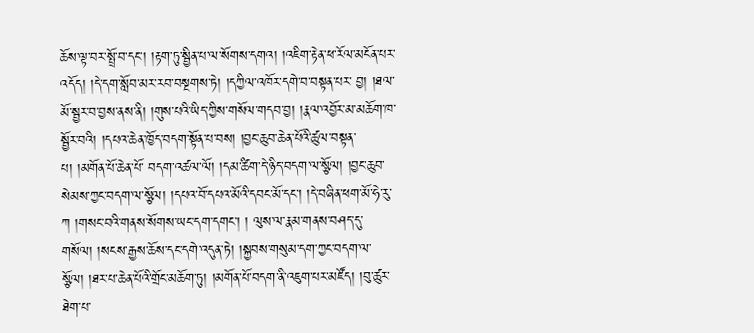ཆོས་ལྟ་བར་སྤྲོ་བ་དང་། །རྟག་ཏུ་སྦྱིན་པ་ལ་སོགས་དགའ། །འཇིག་རྟེན་ཕ་རོལ་མངོན་པར་འདོད། །དེ་དག་སློབ་མར་རབ་བསྔགས་ཏེ། །དཀྱིལ་འཁོར་དགེ་བ་བསྟན་པར་ བྱ། །ཐལ་མོ་སྦྱར་བ་བྱས་ནས་ནི། །གུས་པའི་ཡིད་ཀྱིས་གསོལ་གདབ་བྱ། །རྣལ་འབྱོར་མ་མཆོག་ཁ་སྦྱོར་བའི། །དཔའ་ཆེན་ཁྱོད་བདག་སྟོན་པ་བས། །བྱང་ཆུབ་ཆེན་པོའི་ཚུལ་བསྟན་པ། །མགོན་པོ་ཆེན་པོ་ བདག་འཚལ་ལོ། །དམ་ཚིག་དེ་ཉིད་བདག་ལ་སྩོལ། །བྱང་ཆུབ་སེམས་ཀྱང་བདག་ལ་སྩོལ། །དཔའ་བོ་དཔའ་མོའི་དབང་མོ་དང་། །དེ་བཞིན་ཕག་མོ་ཧེ་རུ་ཀ །གསང་བའི་གནས་སོགས་ཡང་དག་དགང་། ། ལུས་ལ་རྣམ་གནས་བཤད་དུ་གསོལ། །སངས་རྒྱས་ཆོས་དང་དགེ་འདུན་ཏེ། །སྐྱབས་གསུམ་དག་ཀྱང་བདག་ལ་སྩོལ། །ཐར་པ་ཆེན་པོའི་གྲོང་མཆོག་ཏུ། །མགོན་པོ་བདག་ནི་འཇུག་པར་མཛོད། །བུ་ཚུར་ཐེག་པ་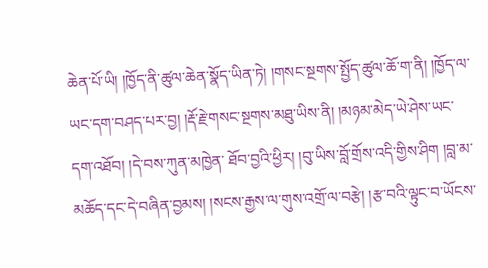ཆེན་པོ་ཡི། །ཁྱོད་ནི་ཚུལ་ཆེན་སྣོད་ཡིན་ཏེ། །གསང་སྔགས་སྤྱོད་ཚུལ་ཆོ་ག་ནི། །ཁྱོད་ལ་ཡང་དག་བཤད་པར་བྱ། །རྡོ་རྗེ་གསང་སྔགས་མཐུ་ཡིས་ནི། །མཉམ་མེད་ཡེ་ཤེས་ཡང་དག་འཐོབ། །དེ་བས་ཀུན་མཁྱེན་ ཐོབ་བྱའི་ཕྱིར། །བུ་ཡིས་བློ་གྲོས་འདི་གྱིས་ཤིག །བླ་མ་མཆོད་དང་དེ་བཞིན་བྱམས། །སངས་རྒྱས་ལ་གུས་འགྲོ་ལ་བརྩེ། །རྩ་བའི་ལྟུང་བ་ཡོངས་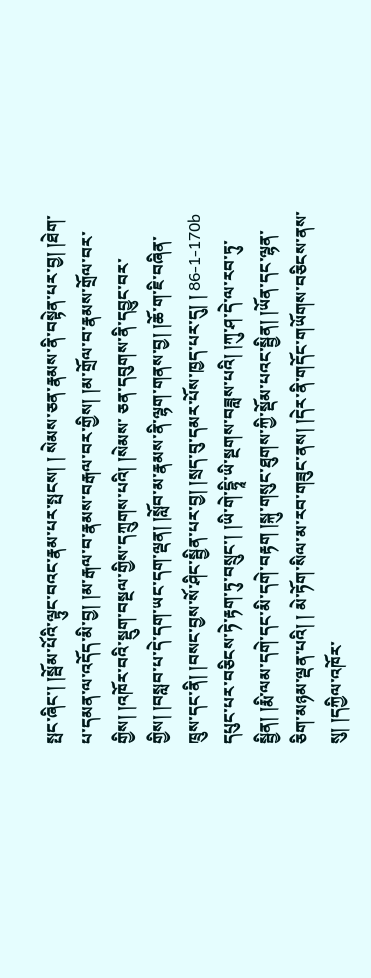སྤང་ཞིང་། །སྦོམ་པོའི་ལྟུང་བའང་རྣམ་པར་སྤངས། ། སེམས་ཅན་རྣམས་ནི་བསྟེན་པར་བྱ། །ཐེག་པ་དམན་ལ་འདོད་མི་བྱ། །མ་རྒལ་བ་རྣམས་བརྒལ་བར་གྱིས། །མ་གྲོལ་བ་རྣམས་གྲོལ་བར་གྱིས། །འཁོར་བའི་སྡུག་བསྔལ་གྱིས་དཀྲུགས་པའི། །སེམས་ ཅན་དབུགས་ནི་དབྱུང་བར་གྱིས། །བསླབ་པ་དེ་དག་ཡང་དག་ལྡན། །སློབ་མ་རྣམས་ནི་ལྷག་གནས་བྱ། །ཆོ་ག་ཇི་བཞིན་ཁྲུས་དང་ནི། །བསང་བྱས་སོ་ཤིང་སྦྱིན་པར་བྱ། །སྲད་བུ་དམར་པོས་ཁྱད་པར་དུ། ། 86-1-170b དཔུང་པར་བཅིངས་ཏེ་རྟག་ཏུ་བསྲུང་། །ཡི་གེ་དྷཱི་ཡི་སྔགས་བཟླས་པའི། །ཀུ་ཤ་དེ་ལ་རབ་ཏུ་སྦྱིན། །རྨི་ལམ་དགེ་དང་མི་དགེ་བརྟག །སྐུ་གསུང་ཐུགས་ཀྱི་སྡོམ་པའང་སྦྱིན། །ཡོན་དང་ལྷན་ཅིག་མཉམ་ལྡན་པའི། ། མེ་ཏོག་སིལ་མ་རབ་གཟུང་ནས། །དེར་ནི་གདོང་གཡོགས་བཅིངས་ནས་སུ། །དཀྱིལ་འཁོར་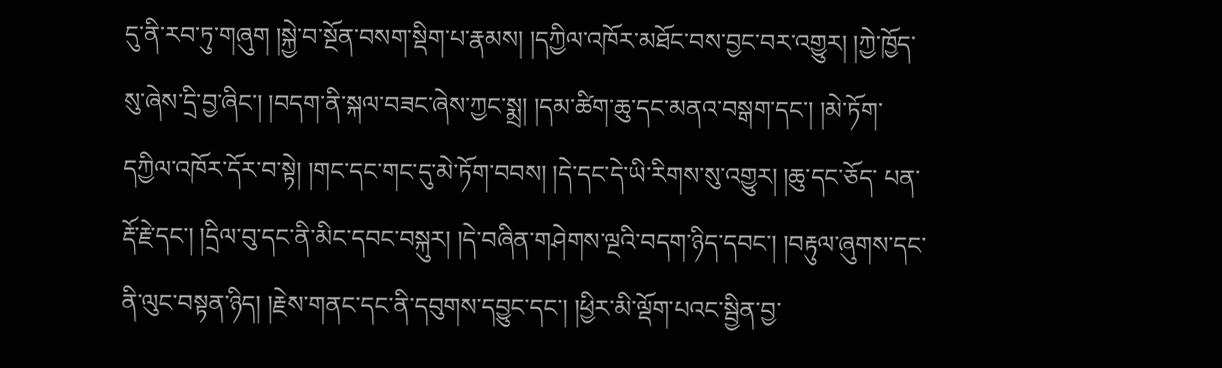དུ་ནི་རབ་ཏུ་གཞུག །སྐྱེ་བ་སྔོན་བསག་སྡིག་པ་རྣམས། །དཀྱིལ་འཁོར་མཐོང་བས་བྱང་བར་འགྱུར། །ཀྱེ་ཁྱོད་ སུ་ཞེས་དྲི་བྱ་ཞིང་། །བདག་ནི་སྐལ་བཟང་ཞེས་ཀྱང་སྨྲ། །དམ་ཚིག་ཆུ་དང་མནའ་བསྒག་དང་། །མེ་ཏོག་དཀྱིལ་འཁོར་དོར་བ་སྟེ། །གང་དང་གང་དུ་མེ་ཏོག་བབས། །དེ་དང་དེ་ཡི་རིགས་སུ་འགྱུར། །ཆུ་དང་ཅོད་ པན་རྡོ་རྗེ་དང་། །དྲིལ་བུ་དང་ནི་མིང་དབང་བསྐུར། །དེ་བཞིན་གཤེགས་ལྔའི་བདག་ཉིད་དབང་། །བརྟུལ་ཞུགས་དང་ནི་ལུང་བསྟན་ཉིད། །རྗེས་གནང་དང་ནི་དབུགས་དབྱུང་དང་། །ཕྱིར་མི་ལྡོག་པའང་སྦྱིན་བྱ་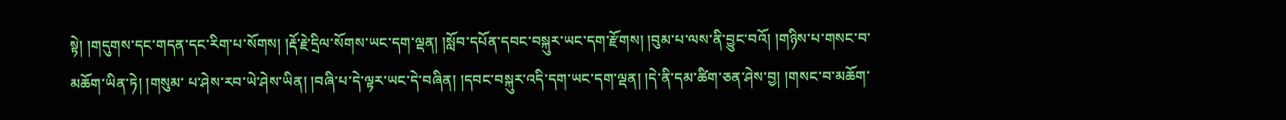སྟེ། །གདུགས་དང་གདན་དང་རིག་པ་སོགས། །རྡོ་རྗེ་དྲིལ་སོགས་ཡང་དག་ལྡན། །སློབ་དཔོན་དབང་བསྐུར་ཡང་དག་རྫོགས། །བུམ་པ་ལས་ནི་བྱུང་བའོ། །གཉིས་པ་གསང་བ་མཆོག་ཡིན་ཏེ། །གསུམ་ པ་ཤེས་རབ་ཡེ་ཤེས་ཡིན། །བཞི་པ་དེ་ལྟར་ཡང་དེ་བཞིན། །དབང་བསྐུར་འདི་དག་ཡང་དག་ལྡན། །དེ་ནི་དམ་ཚིག་ཅན་ཤེས་བྱ། །གསང་བ་མཆོག་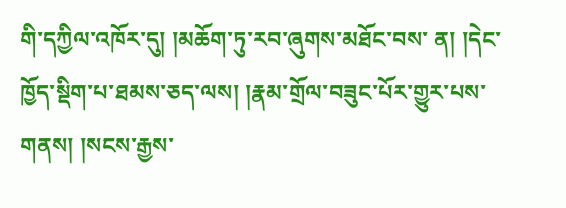གི་དཀྱིལ་འཁོར་དུ། །མཆོག་ཏུ་རབ་ཞུགས་མཐོང་བས་ ན། །དེང་ཁྱོད་སྡིག་པ་ཐམས་ཅད་ལས། །རྣམ་གྲོལ་བཟུང་པོར་གྱུར་པས་གནས། །སངས་རྒྱས་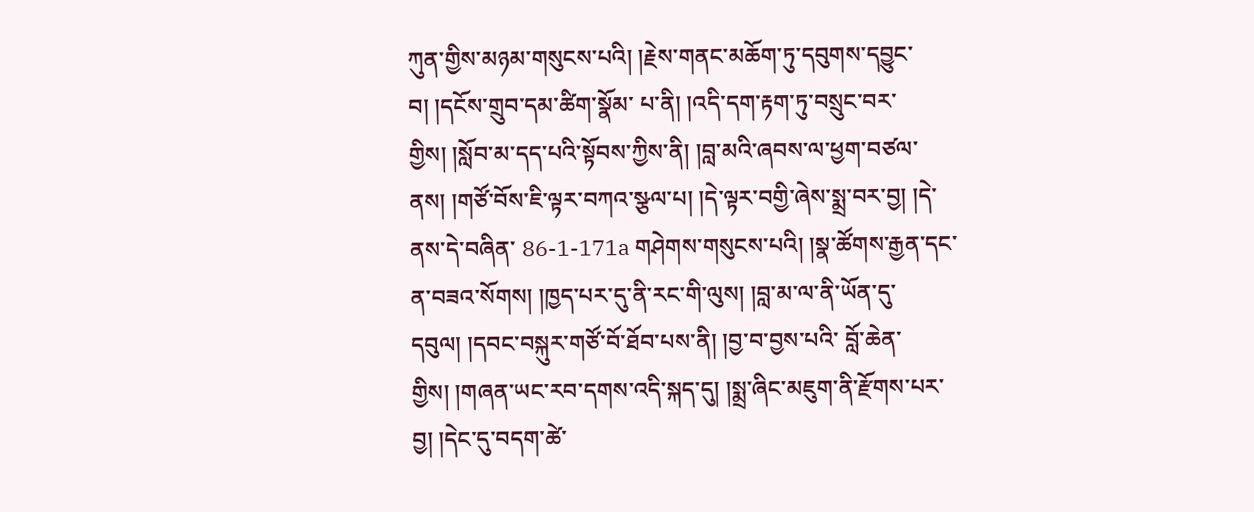ཀུན་གྱིས་མཉམ་གསུངས་པའི། །རྗེས་གནང་མཆོག་ཏུ་དབུགས་དབྱུང་བ། །དངོས་གྲུབ་དམ་ཚིག་སྣོམ་ པ་ནི། །འདི་དག་རྟག་ཏུ་བསྲུང་བར་གྱིས། །སློབ་མ་དད་པའི་སྟོབས་ཀྱིས་ནི། །བླ་མའི་ཞབས་ལ་ཕྱག་བཙལ་ནས། །གཙོ་བོས་ཇི་ལྟར་བཀའ་སྩལ་པ། །དེ་ལྟར་བགྱི་ཞེས་སྨྲ་བར་བྱ། །དེ་ནས་དེ་བཞིན་ 86-1-171a གཤེགས་གསུངས་པའི། །སྣ་ཚོགས་རྒྱན་དང་ན་བཟའ་སོགས། །ཁྱད་པར་དུ་ནི་རང་གི་ལུས། །བླ་མ་ལ་ནི་ཡོན་དུ་དབུལ། །དབང་བསྐུར་གཙོ་བོ་ཐོབ་པས་ནི། །བྱ་བ་བྱས་པའི་ བློ་ཆེན་གྱིས། །གཞན་ཡང་རབ་དགས་འདི་སྐད་དུ། །སྨྲ་ཞིང་མཇུག་ནི་རྫོགས་པར་བྱ། །དེང་དུ་བདག་ཚེ་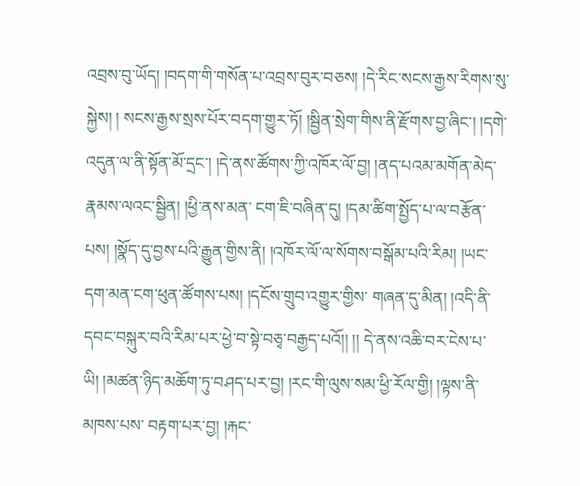འབྲས་བུ་ཡོད། །བདག་གི་གསོན་པ་འབྲས་བུར་བཅས། །དེ་རིང་སངས་རྒྱས་རིགས་སུ་སྐྱེས། ། སངས་རྒྱས་སྲས་པོར་བདག་གྱུར་ཏོ། །སྦྱིན་སྲེག་གིས་ནི་རྫོགས་བྱ་ཞིང་། །དགེ་འདུན་ལ་ནི་སྟོན་མོ་དྲང་། །དེ་ནས་ཚོགས་ཀྱི་འཁོར་ལོ་བྱ། །ནད་པའམ་མགོན་མེད་རྣམས་ལའང་སྦྱིན། །ཕྱི་ནས་མན་ ངག་ཇི་བཞིན་དུ། །དམ་ཚིག་སྤྱོད་པ་ལ་བརྩོན་པས། །སྣོད་དུ་བྱས་པའི་རྒྱུན་གྱིས་ནི། །འཁོར་ལོ་ལ་སོགས་བསྒོམ་པའི་རིམ། །ཡང་དག་མན་ངག་ཕུན་ཚོགས་པས། །དངོས་གྲུབ་འགྱུར་གྱིས་ གཞན་དུ་མིན། །འདི་ནི་དབང་བསྐུར་བའི་རིམ་པར་ཕྱེ་བ་སྟེ་བཅྭ་བརྒྱད་པའོ།། །། དེ་ནས་འཆི་བར་ངེས་པ་ཡི། །མཚན་ཉིད་མཆོག་ཏུ་བཤད་པར་བྱ། །རང་གི་ལུས་སམ་ཕྱི་རོལ་གྱི། །ལྟས་ནི་མཁས་པས་ བརྟག་པར་བྱ། །རྐང་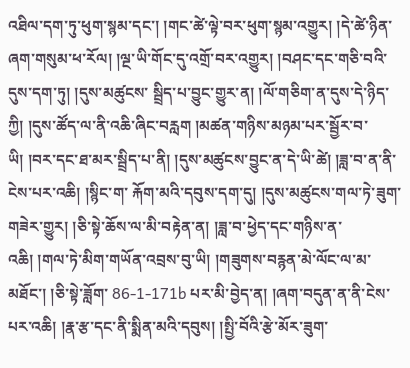འཐིལ་དག་ཏུ་ཕུག་སྙམ་དང་། །གང་ཚེ་ལྟེ་བར་ཕུག་སྙམ་འགྱུར། །དེ་ཚེ་ཉིན་ཞག་གསུམ་ཕ་རོལ། །ལྔ་ཡི་གོང་དུ་འགྲོ་བར་འགྱུར། །བཤང་དང་གཅི་བའི་དུས་དག་ཏུ། །དུས་མཚུངས་ སྦྲིད་པ་བྱུང་གྱུར་ན། །ལོ་གཅིག་ན་དུས་དེ་ཉིད་ཀྱི། །དུས་ཚོད་ལ་ནི་འཆི་ཞིང་བརླག །མཚན་གཉིས་མཉམ་པར་སྦྱོར་བ་ཡི། །བར་དང་ཐ་མར་སྦྲིད་པ་ནི། །དུས་མཚུངས་བྱུང་ན་དེ་ཡི་ཚེ། །ཟླ་བ་ན་ནི་ངེས་པར་འཆི། །སྙིང་ག་ རྐོག་མའི་དབུས་དག་དུ། །དུས་མཚུངས་གལ་ཏེ་ཟུག་གཟེར་གྱུར། །ཅི་སྟེ་ཆོས་ལ་མི་བརྟེན་ན། །ཟླ་བ་ཕྱེད་དང་གཉིས་ན་འཆི། །གལ་ཏེ་མིག་གཡོན་འབྲས་བུ་ཡི། །གཟུགས་བརྙན་མེ་ལོང་ལ་མ་མཐོང་། །ཅི་སྟེ་ཟློག་ 86-1-171b པར་མི་བྱེད་ན། །ཞག་བདུན་ན་ནི་ངེས་པར་འཆི། །རྣ་རྩ་དང་ནི་སྨིན་མའི་དབུས། །སྤྱི་བོའི་རྩེ་མོར་ཟུག་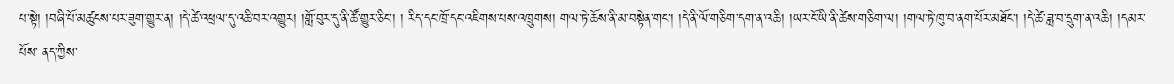པ་སྟེ། །བཞི་པོ་མཚུངས་པར་ཟུག་གྱུར་ན། །དེ་ཚེ་འཕྲལ་དུ་འཆི་བར་འགྱུར། །གློ་བུར་དུ་ནི་ཚོ་གྱུར་ཅིང་། ། རིད་དང་ཁྲོ་དང་འཇིགས་པས་འཁྲུགས། གལ་ཏེ་ཆོས་ནི་མ་བསྟེན་གང་། །དེ་ནི་ལོ་གཅིག་དག་ན་འཆི། །ཡར་ངོ་ཡི་ནི་ཚེས་གཅིག་ལ། །གལ་ཏེ་ཁུ་བ་ནག་པོར་མཐོང་། །དེ་ཚེ་ཟླ་བ་དྲུག་ན་འཆི། །དམར་པོས་ ནད་ཀྱིས་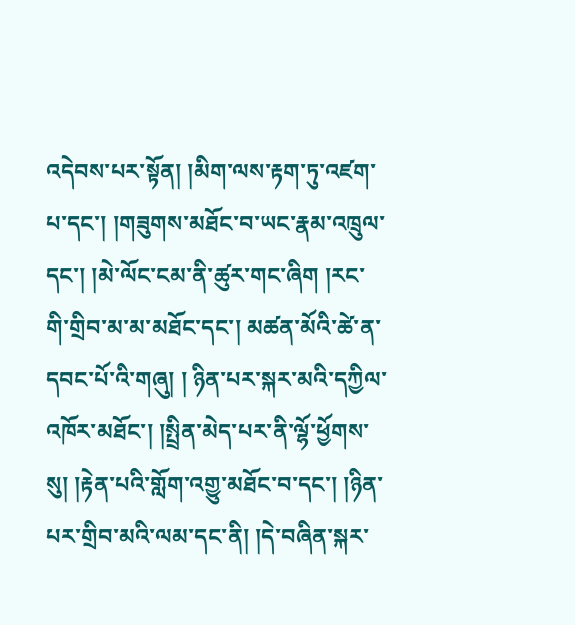འདེབས་པར་སྟོན། །མིག་ལས་རྟག་ཏུ་འཛག་པ་དང་། །གཟུགས་མཐོང་བ་ཡང་རྣམ་འཁྲུལ་དང་། །མེ་ལོང་ངམ་ནི་ཚུར་གང་ཞིག །རང་གི་གྲིབ་མ་མ་མཐོང་དང་། མཚན་མོའི་ཚེ་ན་དབང་པོ་འི་གཞུ། ། ཉིན་པར་སྐར་མའི་དཀྱིལ་འཁོར་མཐོང་། །སྤྲིན་མེད་པར་ནི་ལྷོ་ཕྱོགས་སུ། །རྟེན་པའི་གློག་འགྱུ་མཐོང་བ་དང་། །ཉིན་པར་གྲིབ་མའི་ལམ་དང་ནི། །དེ་བཞིན་སྐར་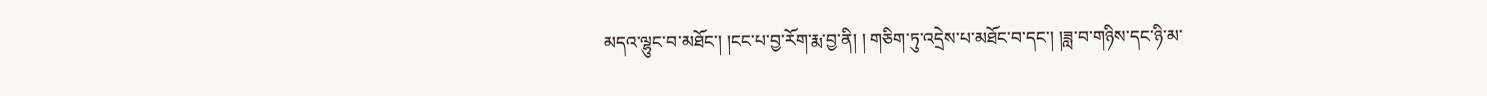མདའ་ལྷུང་བ་མཐོང་། །ངང་པ་བྱ་རོག་རྨ་བྱ་ནི། ། གཅིག་ཏུ་འདྲེས་པ་མཐོང་བ་དང་། །ཟླ་བ་གཉིས་དང་ཉི་མ་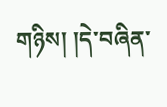གཉིས། །དེ་བཞིན་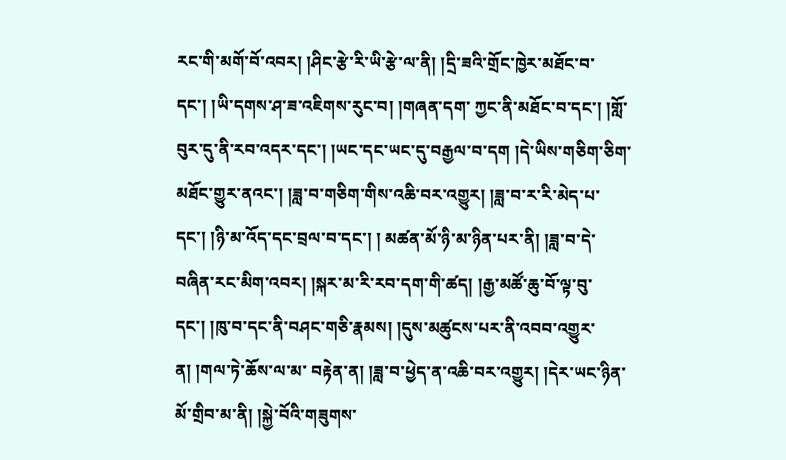རང་གི་མགོ་བོ་འབར། །ཤིང་རྩེ་རི་ཡི་རྩེ་ལ་ནི། །དྲི་ཟའི་གྲོང་ཁྱེར་མཐོང་བ་དང་། །ཡི་དགས་ཤ་ཟ་འཇིགས་རུང་བ། །གཞན་དག་ ཀྱང་ནི་མཐོང་བ་དང་། །གློ་བུར་དུ་ནི་རབ་འདར་དང་། །ཡང་དང་ཡང་དུ་བརྒྱལ་བ་དག །དེ་ཡིས་གཅིག་ཅིག་མཐོང་གྱུར་ནའང་། །ཟླ་བ་གཅིག་གིས་འཆི་བར་འགྱུར། །ཟླ་བ་ར་རི་མེད་པ་དང་། །ཉི་མ་འོད་དང་བྲལ་བ་དང་། ། མཚན་མོ་ཉི་མ་ཉིན་པར་ནི། །ཟླ་བ་དེ་བཞིན་རང་མིག་འབར། །སྐར་མ་རི་རབ་དག་གི་ཚད། །རྒྱ་མཚོ་ཆུ་བོ་ལྟ་བུ་དང་། །ཁུ་བ་དང་ནི་བཤང་གཅི་རྣམས། །དུས་མཚུངས་པར་ནི་འབབ་འགྱུར་ན། །གལ་ཏེ་ཆོས་ལ་མ་ བརྟེན་ན། །ཟླ་བ་ཕྱེད་ན་འཆི་བར་འགྱུར། །དེར་ཡང་ཉིན་མོ་གྲིབ་མ་ནི། །སྐྱེ་བོའི་གཟུགས་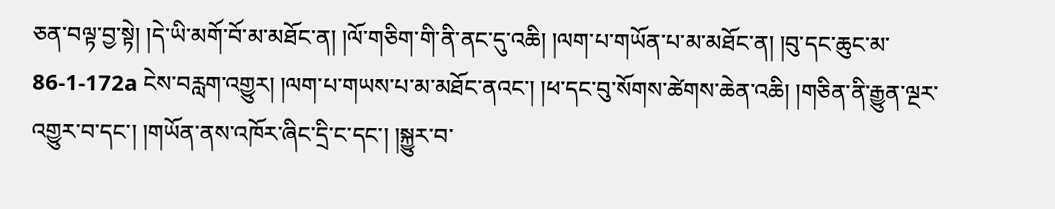ཅན་བལྟ་བྱ་སྟེ། །དེ་ཡི་མགོ་བོ་མ་མཐོང་ན། །ལོ་གཅིག་གི་ནི་ནང་དུ་འཆི། །ལག་པ་གཡོན་པ་མ་མཐོང་ན། །བུ་དང་ཆུང་མ་ 86-1-172a ངེས་བརླག་འགྱུར། །ལག་པ་གཡས་པ་མ་མཐོང་ནའང་། །ཕ་དང་བུ་སོགས་ཚེགས་ཆེན་འཆི། །གཅིན་ནི་རྒྱུན་ལྔར་འགྱུར་བ་དང་། །གཡོན་ནས་འཁོར་ཞིང་དྲི་ང་དང་། །སྐྱུར་བ་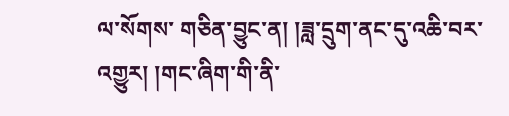ལ་སོགས་ གཅིན་བྱུང་ན། །ཟླ་དྲུག་ནང་དུ་འཆི་བར་འགྱུར། །གང་ཞིག་གི་ནི་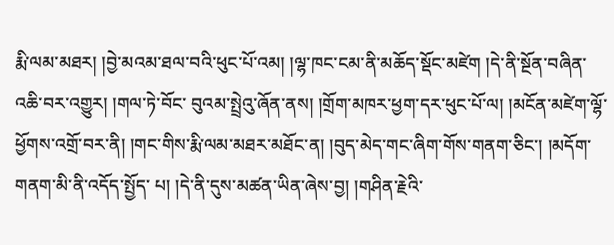རྨི་ལམ་མཐར། །བྱེ་མའམ་ཐལ་བའི་ཕུང་པོ་འམ། །ལྷ་ཁང་ངམ་ནི་མཆོད་སྡོང་མཛེག །དེ་ནི་སྔོན་བཞིན་འཆི་བར་འགྱུར། །གལ་ཏེ་བོང་ བུའམ་སྤྲེའུ་ཞོན་ནས། །གྲོག་མཁར་ཕྱག་དར་ཕུང་པོ་ལ། །མངོན་མཛེག་ལྷོ་ཕྱོགས་འགྲོ་བར་ནི། །གང་གིས་རྨི་ལམ་མཐར་མཐོང་ན། །བུད་མེད་གང་ཞིག་གོས་གནག་ཅིང་། །མདོག་གནག་མི་ནི་འདོད་སྤྱོད་ པ། །དེ་ནི་དུས་མཚན་ཡིན་ཞེས་བྱ། །གཤིན་རྗེའི་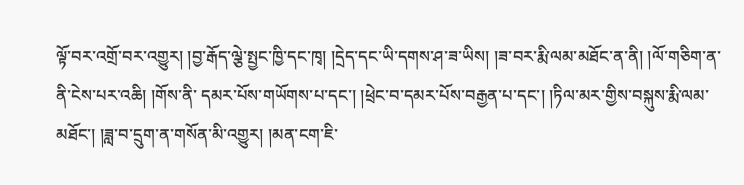ལྟོ་བར་འགྲོ་བར་འགྱུར། །བྱ་རྒོད་ལྕེ་སྤྱང་ཁྱི་དང་ཁྭ། །དྲེད་དང་ཡི་དགས་ཤ་ཟ་ཡིས། །ཟ་བར་རྨི་ལམ་མཐོང་ན་ནི། །ལོ་གཅིག་ན་ནི་ངེས་པར་འཆི། །གོས་ནི་ དམར་པོས་གཡོགས་པ་དང་། །ཕྲེང་བ་དམར་པོས་བརྒྱན་པ་དང་། །ཏིལ་མར་གྱིས་བསྐུས་རྨི་ལམ་མཐོང་། །ཟླ་བ་དྲུག་ན་གསོན་མི་འགྱུར། །མན་ངག་ཇི་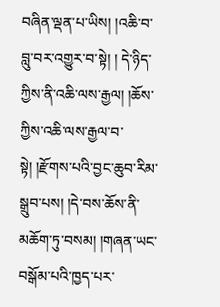བཞིན་ལྡན་པ་ཡིས། །འཆི་བ་བླུ་བར་འགྱུར་བ་སྟེ། ། དེ་ཉིད་ཀྱིས་ནི་འཆི་ལས་རྒྱལ། །ཆོས་ཀྱིས་འཆི་ལས་རྒྱལ་བ་སྟེ། །རྫོགས་པའི་བྱང་ཆུབ་རིམ་སྒྲུབ་པས། །དེ་བས་ཆོས་ནི་མཆོག་ཏུ་བསམ། །གཞན་ཡང་བསྒོམ་པའི་ཁྱད་པར་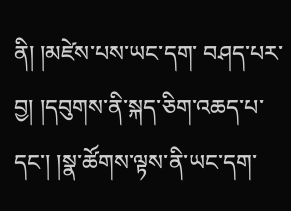ནི། །མཛེས་པས་ཡང་དག་ བཤད་པར་བྱ། །དབུགས་ནི་སྐད་ཅིག་འཆད་པ་དང་། །སྣ་ཚོགས་ལྟས་ནི་ཡང་དག་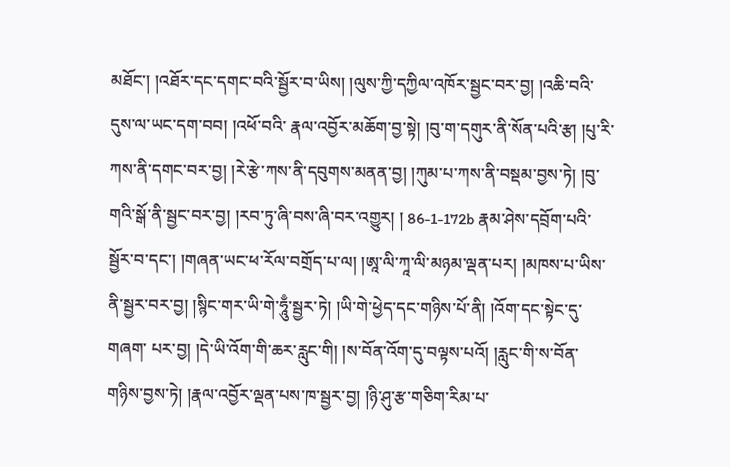མཐོང་། །འཐོར་དང་དགང་བའི་སྦྱོར་བ་ཡིས། །ལུས་ཀྱི་དཀྱིལ་འཁོར་སྦྱང་བར་བྱ། །འཆི་བའི་དུས་ལ་ཡང་དག་བབ། །འཕོ་བའི་ རྣལ་འབྱོར་མཆོག་བྱ་སྟེ། །བུ་ག་དགུར་ནི་སོན་པའི་རྩ། །པུ་རི་ཀས་ནི་དགང་བར་བྱ། །རེ་རྩེ་ཀས་ནི་དབུགས་མནན་བྱ། །ཀུམ་པ་ཀས་ནི་བསྡམ་བྱས་ཏེ། །བུ་གའི་སྒོ་ནི་སྦྱང་བར་བྱ། །རབ་ཏུ་ཞི་བས་ཞི་བར་འགྱུར། ། 86-1-172b རྣམ་ཤེས་དབྲོག་པའི་སྦྱོར་བ་དང་། །གཞན་ཡང་ཕ་རོལ་བགྲོད་པ་ལ། །ཨཱ་ལི་ཀཱ་ལི་མཉམ་ལྡན་པར། །མཁས་པ་ཡིས་ནི་སྦྱར་བར་བྱ། །སྙིང་གར་ཡི་གེ་ཧཱུྃ་སྦྱར་ཏེ། །ཡི་གེ་ཕྱེད་དང་གཉིས་པོ་ནི། །འོག་དང་སྟེང་དུ་གཞག་ པར་བྱ། །དེ་ཡི་འོག་གི་ཆར་རླུང་གི། །ས་བོན་འོག་དུ་བལྟས་པའོ། །རླུང་གི་ས་བོན་གཉིས་བྱས་ཏེ། །རྣལ་འབྱོར་ལྡན་པས་ཁ་སྦྱར་བྱ། །ཉི་ཤུ་རྩ་གཅིག་རིམ་པ་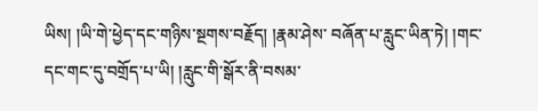ཡིས། །ཡི་གེ་ཕྱེད་དང་གཉིས་སྔགས་བརྗོད། །རྣམ་ཤེས་ བཞོན་པ་རླུང་ཡིན་ཏེ། །གང་དང་གང་དུ་བགྲོད་པ་ཡི། །རླུང་གི་སྒོར་ནི་བསམ་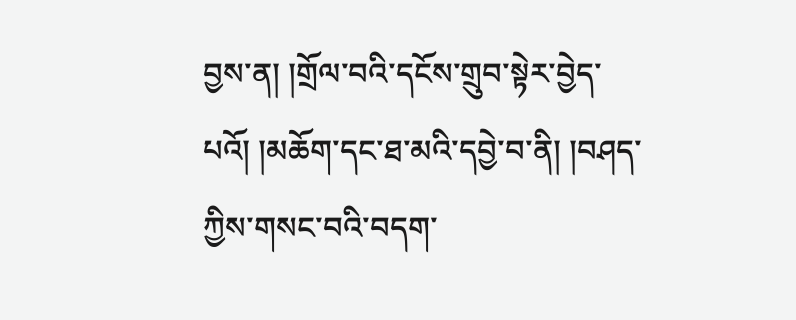བྱས་ན། །གྲོལ་བའི་དངོས་གྲུབ་སྟེར་བྱེད་པའོ། །མཆོག་དང་ཐ་མའི་དབྱེ་བ་ནི། །བཤད་ཀྱིས་གསང་བའི་བདག་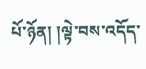པོ་ཉོན། །ལྟེ་བས་འདོད་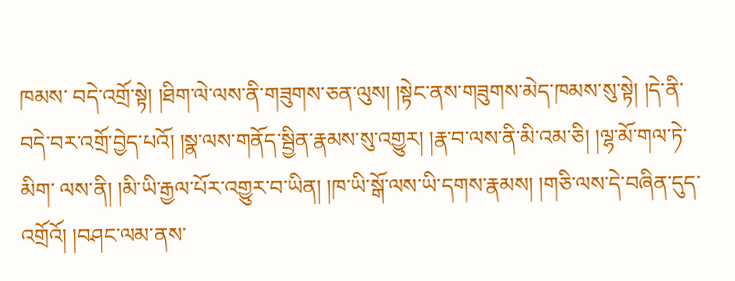ཁམས་ བདེ་འགྲོ་སྟེ། །ཐིག་ལེ་ལས་ནི་གཟུགས་ཅན་ལུས། །སྟེང་ནས་གཟུགས་མེད་ཁམས་སུ་སྟེ། །དེ་ནི་བདེ་བར་འགྲོ་བྱེད་པའོ། །སྣ་ལས་གནོད་སྦྱིན་རྣམས་སུ་འགྱུར། །རྣ་བ་ལས་ནི་མི་འམ་ཅི། །ལྷ་མོ་གལ་ཏེ་མིག་ ལས་ནི། །མི་ཡི་རྒྱལ་པོར་འགྱུར་བ་ཡིན། །ཁ་ཡི་སྒོ་ལས་ཡི་དགས་རྣམས། །གཅི་ལས་དེ་བཞིན་དུད་འགྲོའོ། །བཤང་ལམ་ནས་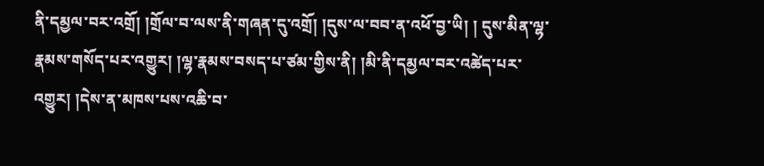ནི་དམྱལ་བར་འགྲོ། །གྲོལ་བ་ལས་ནི་གཞན་དུ་འགྲོ། །དུས་ལ་བབ་ན་འཕོ་བྱ་ཡི། ། དུས་མིན་ལྷ་རྣམས་གསོད་པར་འགྱུར། །ལྷ་རྣམས་བསད་པ་ཙམ་གྱིས་ནི། །མི་ནི་དམྱལ་བར་འཚེད་པར་འགྱུར། །དེས་ན་མཁས་པས་འཆི་བ་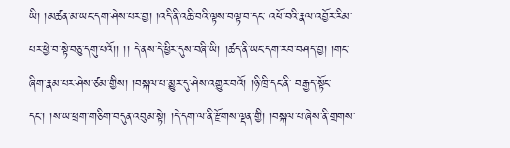ཡི། །མཚན་མ་ཡང་དག་ཤེས་པར་བྱ། །འདི་ནི་འཆི་བའི་ལྟས་བལྟ་བ་དང་ འཕོ་བའི་རྣལ་འབྱོར་རིམ་པར་ཕྱེ་བ་སྟེ་བཅུ་དགུ་པའོ།། །། དེ་ནས་དེ་ཕྱིར་དུས་བཞི་ཡི། །ཚད་ནི་ཡང་དག་རབ་བཤད་བྱ། །གང་ཞིག་རྣམ་པར་ཤེས་ཙམ་གྱིས། །བསྐལ་པ་མྱུར་དུ་ཤེས་འགྱུར་བའོ། །ཉི་ཁྲི་དང་ནི་ བརྒྱད་སྟོང་དང་། །ས་ཡ་ཕྲག་གཅིག་བདུན་འབུམ་སྟེ། །དེ་དག་ལ་ནི་རྫོགས་ལྡན་གྱི། །བསྐལ་པ་ཞེས་ནི་གྲགས་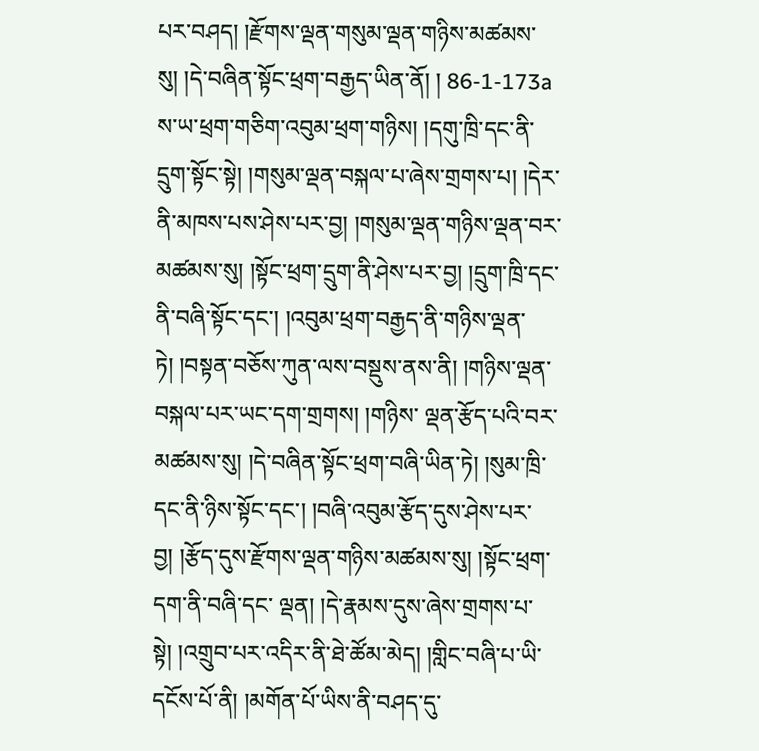པར་བཤད། །རྫོགས་ལྡན་གསུམ་ལྡན་གཉིས་མཚམས་སུ། །དེ་བཞིན་སྟོང་ཕྲག་བརྒྱད་ཡིན་ནོ། ། 86-1-173a ས་ཡ་ཕྲག་གཅིག་འབུམ་ཕྲག་གཉིས། །དགུ་ཁྲི་དང་ནི་དྲུག་སྟོང་སྟེ། །གསུམ་ལྡན་བསྐལ་པ་ཞེས་གྲགས་པ། །དེར་ནི་མཁས་པས་ཤེས་པར་བྱ། །གསུམ་ལྡན་གཉིས་ལྡན་བར་ མཚམས་སུ། །སྟོང་ཕྲག་དྲུག་ནི་ཤེས་པར་བྱ། །དྲུག་ཁྲི་དང་ནི་བཞི་སྟོང་དང་། །འབུམ་ཕྲག་བརྒྱད་ནི་གཉིས་ལྡན་ཏེ། །བསྟན་བཅོས་ཀུན་ལས་བསྡུས་ནས་ནི། །གཉིས་ལྡན་བསྐལ་པར་ཡང་དག་གྲགས། །གཉིས་ ལྡན་རྩོད་པའི་བར་མཚམས་སུ། །དེ་བཞིན་སྟོང་ཕྲག་བཞི་ཡིན་ཏེ། །སུམ་ཁྲི་དང་ནི་ཉིས་སྟོང་དང་། །བཞི་འབུམ་རྩོད་དུས་ཤེས་པར་བྱ། །རྩོད་དུས་རྫོགས་ལྡན་གཉིས་མཚམས་སུ། །སྟོང་ཕྲག་དག་ནི་བཞི་དང་ ལྡན། །དེ་རྣམས་དུས་ཞེས་གྲགས་པ་སྟེ། །འགྲུབ་པར་འདིར་ནི་ཐེ་ཚོམ་མེད། །གླིང་བཞི་པ་ཡི་དངོས་པོ་ནི། །མགོན་པོ་ཡིས་ནི་བཤད་དུ་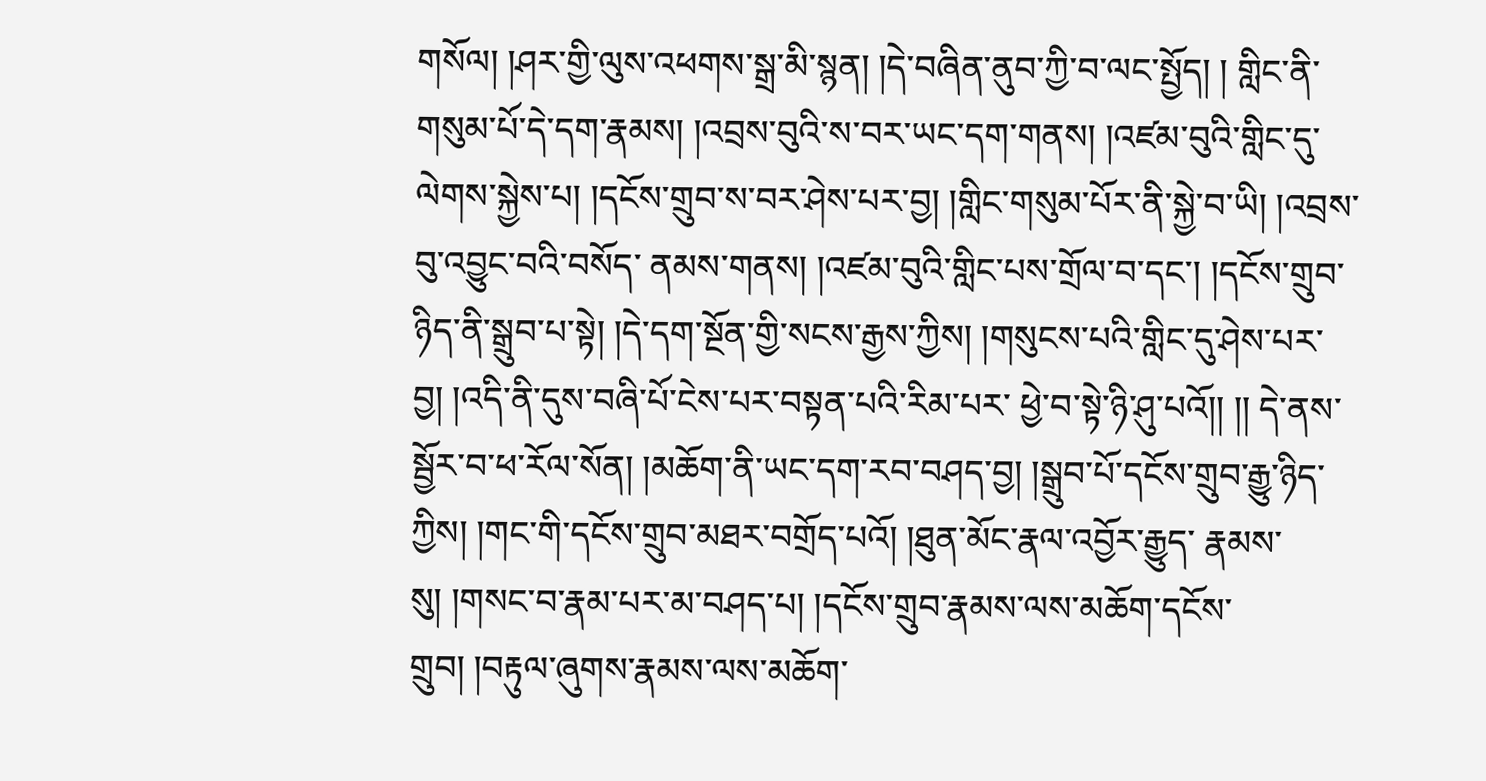གསོལ། །ཤར་གྱི་ལུས་འཕགས་སྒྲ་མི་སྙན། །དེ་བཞིན་ནུབ་ཀྱི་བ་ལང་སྤྱོད། ། གླིང་ནི་གསུམ་པོ་དེ་དག་རྣམས། །འབྲས་བུའི་ས་བར་ཡང་དག་གནས། །འཛམ་བུའི་གླིང་དུ་ལེགས་སྐྱེས་པ། །དངོས་གྲུབ་ས་བར་ཤེས་པར་བྱ། །གླིང་གསུམ་པོར་ནི་སྐྱེ་བ་ཡི། །འབྲས་བུ་འབྱུང་བའི་བསོད་ ནམས་གནས། །འཛམ་བུའི་གླིང་པས་གྲོལ་བ་དང་། །དངོས་གྲུབ་ཉིད་ནི་སྒྲུབ་པ་སྟེ། །དེ་དག་སྔོན་གྱི་སངས་རྒྱས་ཀྱིས། །གསུངས་པའི་གླིང་དུ་ཤེས་པར་བྱ། །འདི་ནི་དུས་བཞི་པོ་ངེས་པར་བསྟན་པའི་རིམ་པར་ ཕྱེ་བ་སྟེ་ཉི་ཤུ་པའོ།། །། དེ་ནས་སྦྱོར་བ་ཕ་རོལ་སོན། །མཆོག་ནི་ཡང་དག་རབ་བཤད་བྱ། །སྒྲུབ་པོ་དངོས་གྲུབ་རྒྱུ་ཉིད་ཀྱིས། །གང་གི་དངོས་གྲུབ་མཐར་བགྲོད་པའོ། །ཐུན་མོང་རྣལ་འབྱོར་རྒྱུད་ རྣམས་སུ། །གསང་བ་རྣམ་པར་མ་བཤད་པ། །དངོས་གྲུབ་རྣམས་ལས་མཆོག་དངོས་གྲུབ། །བརྟུལ་ཞུགས་རྣམས་ལས་མཆོག་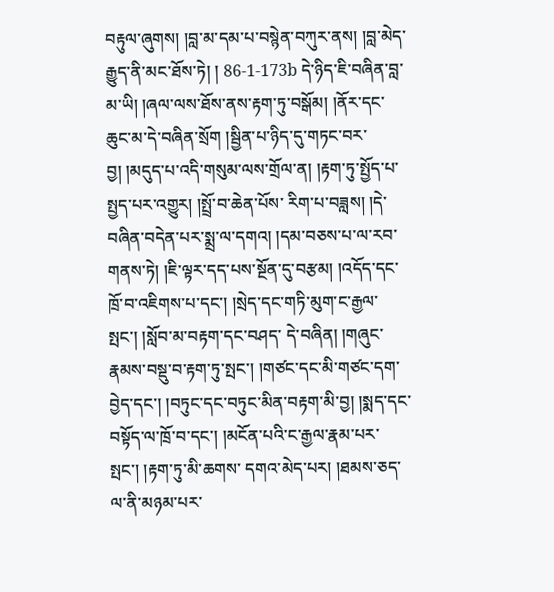བརྟུལ་ཞུགས། །བླ་མ་དམ་པ་བསྙེན་བཀུར་ནས། །བླ་མེད་རྒྱུད་ནི་མང་ཐོས་ཏེ། ། 86-1-173b དེ་ཉིད་ཇི་བཞིན་བླ་མ་ཡི། །ཞལ་ལས་ཐོས་ནས་རྟག་ཏུ་བསྒོམ། །ནོར་དང་ཆུང་མ་དེ་བཞིན་སྲོག །སྦྱིན་པ་ཉིད་དུ་གཏང་བར་བྱ། །མདུད་པ་འདི་གསུམ་ལས་གྲོལ་ན། །རྟག་ཏུ་སྤྱོད་པ་སྤྱད་པར་འགྱུར། །སྤྲོ་བ་ཆེན་པོས་ རིག་པ་བཟླས། །དེ་བཞིན་བདེན་པར་སྨྲ་ལ་དགའ། །དམ་བཅས་པ་ལ་རབ་གནས་ཏེ། །ཇི་ལྟར་དད་པས་སྔོན་དུ་བརྩམ། །འདོད་དང་ཁྲོ་བ་འཇིགས་པ་དང་། །སྲེད་དང་གཏི་མུག་ང་རྒྱལ་སྤང་། །སློབ་མ་བརྟག་དང་བཤད་ དེ་བཞིན། །གཞུང་རྣམས་བསྡུ་བ་རྟག་ཏུ་སྤང་། །གཙང་དང་མི་གཙང་དག་བྱེད་དང་། །བཏུང་དང་བཏུང་མིན་བརྟག་མི་བྱ། །སྨད་དང་བསྟོད་ལ་ཁྲོ་བ་དང་། །མངོན་པའི་ང་རྒྱལ་རྣམ་པར་སྤང་། །རྟག་ཏུ་མི་ཆགས་ དགའ་མེད་པར། །ཐམས་ཅད་ལ་ནི་མཉམ་པར་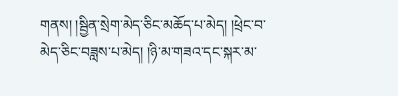གནས། །སྦྱིན་སྲེག་མེད་ཅིང་མཆོད་པ་མེད། །ཕྲེང་བ་མེད་ཅིང་བཟླས་པ་མེད། །ཉི་མ་གཟའ་དང་སྐར་མ་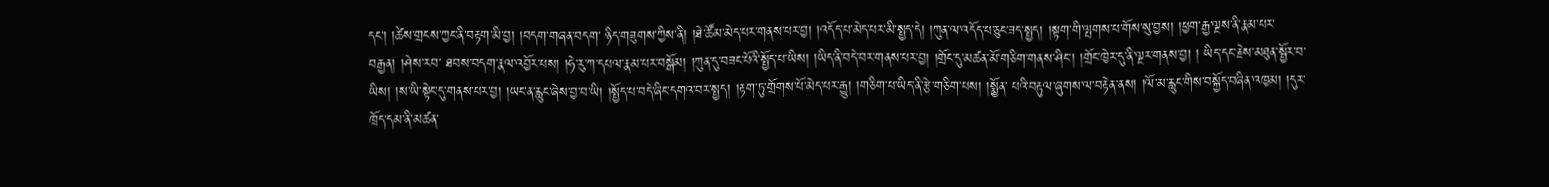དང་། །ཚེས་གྲངས་ཀྱང་ནི་བརྟག་མི་བྱ། །བདག་གཞན་བདག་ ཉིད་གཟུགས་ཀྱིས་ནི། །ཐེ་ཚོམ་མེད་པར་གནས་པར་བྱ། །འདོད་པ་མེད་པར་མི་སྤྱད་དེ། །ཀུན་ལ་འདོད་པ་ཅུང་ཟད་སྤྱད། །སྟག་གི་ལྤགས་པ་གོས་སུ་བྱས། །ཕྱག་རྒྱ་ལྔས་ནི་རྣམ་པར་བརྒྱན། །ཤེས་རབ་ ཐབས་བདག་རྣལ་འབྱོར་པས། །ཧེ་རུ་ཀ་དཔལ་རྣམ་པར་བསྒོམ། །ཀུན་དུ་བཟང་པོའི་སྤྱོད་པ་ཡིས། །ཡིད་ནི་བདེ་བར་གནས་པར་བྱ། །གྲོང་དུ་མཚན་མོ་གཅིག་གནས་ཤིང་། །གྲོང་ཁྱེར་དུ་ནི་ལྔར་གནས་བྱ། ། ཡིད་དང་རྗེས་མཐུན་སྦྱོར་བ་ཡིས། །ས་ཡི་སྟེང་དུ་གནས་པར་བྱ། །ཡང་ན་རླུང་ཞེས་བྱ་བ་ཡི། །སྤྱོད་པ་བདེ་ཞིང་དགའ་བར་སྤྱད། །རྟག་ཏུ་གྲོགས་པོ་མེད་པར་རྒྱུ། །གཅིག་པ་ཡིད་ནི་རྩེ་གཅིག་པས། །སྨྱོན་ པའི་བརྟུལ་ཞུགས་ལ་བརྟེན་ནས། །ལོ་མ་རླུང་གིས་བསྐྱོད་བཞིན་འཁྱམ། །དུར་ཁྲོད་དམ་ནི་མཚན་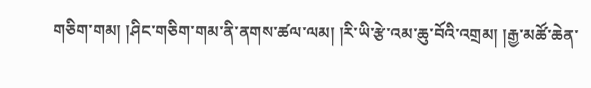གཅིག་གམ། །ཤིང་གཅིག་གམ་ནི་ནགས་ཚལ་ལམ། །རི་ཡི་རྩེ་འམ་ཆུ་བོའི་འགྲམ། །རྒྱ་མཚོ་ཆེན་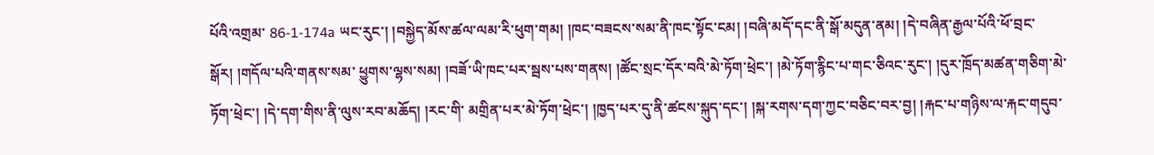པོའི་འགྲམ་ 86-1-174a ཡང་རུང་། །བསྐྱེད་མོས་ཚལ་ལམ་རི་ཕུག་གམ། །ཁང་བཟངས་སམ་ནི་ཁང་སྟོང་ངམ། །བཞི་མདོ་དང་ནི་སྒོ་མདུན་ནམ། །དེ་བཞིན་རྒྱལ་པོའི་ཕོ་བྲང་སྒོར། །གདོལ་པའི་གནས་སམ་ ཕྱུགས་ལྷས་སམ། །བཟོ་ཡི་ཁང་པར་སྦས་པས་གནས། །ཚོང་སྲང་དོར་བའི་མེ་ཏོག་ཕྲེང་། །མེ་ཏོག་རྙིང་པ་གང་ཅིའང་རུང་། །དུར་ཁྲོད་མཚན་གཅིག་མེ་ཏོག་ཕྲེང་། །དེ་དག་གིས་ནི་ལུས་རབ་མཆོད། །རང་གི་ མགྲིན་པར་མེ་ཏོག་ཕྲེང་། །ཁྱད་པར་དུ་ནི་ཚངས་སྐུད་དང་། །སྐ་རགས་དག་ཀྱང་བཅིང་བར་བྱ། །རྐང་པ་གཉིས་ལ་རྐང་གདུབ་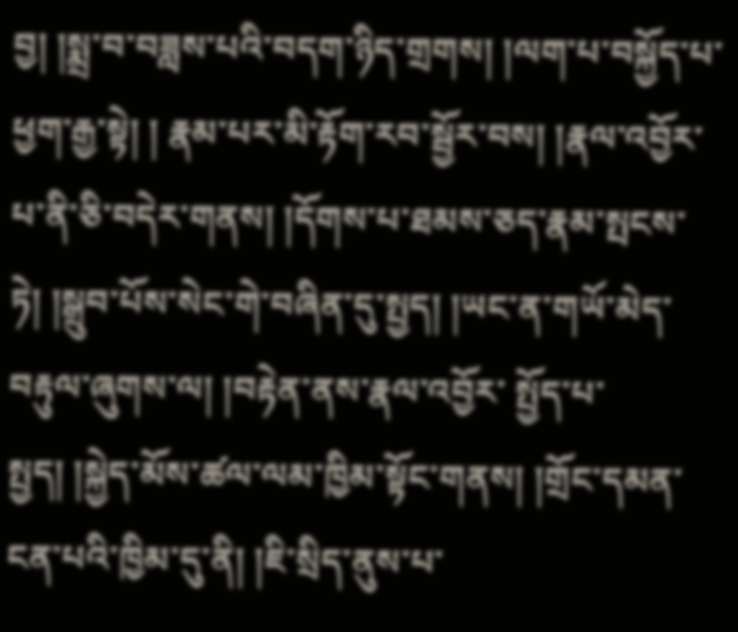བྱ། །སྨྲ་བ་བཟླས་པའི་བདག་ཉིད་གྲགས། །ལག་པ་བསྐྱོད་པ་ཕྱག་རྒྱ་སྟེ། ། རྣམ་པར་མི་རྟོག་རབ་སྦྱོར་བས། །རྣལ་འབྱོར་པ་ནི་ཅི་བདེར་གནས། །དོགས་པ་ཐམས་ཅད་རྣམ་སྤངས་ཏེ། །སྒྲུབ་པོས་སེང་གེ་བཞིན་དུ་སྤྱད། །ཡང་ན་གཡོ་མེད་བརྟུལ་ཞུགས་ལ། །བརྟེན་ནས་རྣལ་འབྱོར་ སྤྱོད་པ་སྤྱད། །སྐྱེད་མོས་ཚལ་ལམ་ཁྱིམ་སྟོང་གནས། །གྲོང་དམན་ངན་པའི་ཁྱིམ་དུ་ནི། །ཇི་སྲིད་ནུས་པ་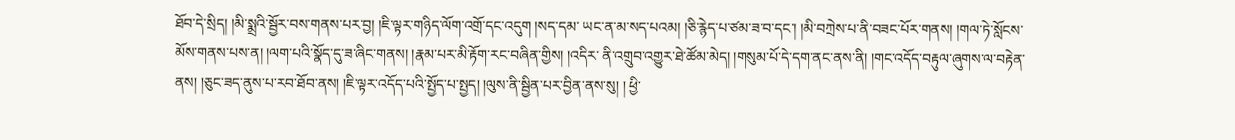ཐོབ་དེ་སྲིད། །མི་སྨྲའི་སྦྱོར་བས་གནས་པར་བྱ། །ཇི་ལྟར་གཉིད་ལོག་འགྲོ་དང་འདུག །སད་དམ་ ཡང་ན་མ་སད་པའམ། །ཅི་རྙེད་པ་ཙམ་ཟ་བ་དང་། །མི་བཀྲེས་པ་ནི་བཟང་པོར་གནས། །གལ་ཏེ་སློངས་མོས་གནས་པས་ན། །ལག་པའི་སྣོད་དུ་ཟ་ཞིང་གནས། །རྣམ་པར་མི་རྟོག་རང་བཞིན་གྱིས། །འདིར་ ནི་འགྲུབ་འགྱུར་ཐེ་ཚོམ་མེད། །གསུམ་པོ་དེ་དག་ནང་ནས་ནི། །གང་འདོད་བརྟུལ་ཞུགས་ལ་བརྟེན་ནས། །ཅུང་ཟད་ནུས་པ་རབ་ཐོབ་ནས། །ཇི་ལྟར་འདོད་པའི་སྤྱོད་པ་སྤྱད། །ལུས་ནི་སྦྱིན་པར་བྱིན་ནས་སུ། ། ཕྱི་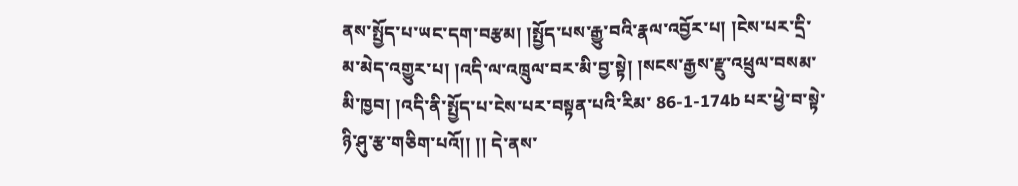ནས་སྤྱོད་པ་ཡང་དག་བརྩམ། །སྤྱོད་པས་རྒྱུ་བའི་རྣལ་འབྱོར་པ། །ངེས་པར་དྲི་མ་མེད་འགྱུར་པ། །འདི་ལ་འཁྲུལ་བར་མི་བྱ་སྟེ། །སངས་རྒྱས་རྫུ་འཕྲུལ་བསམ་མི་ཁྱབ། །འདི་ནི་སྤྱོད་པ་ངེས་པར་བསྟན་པའི་རིམ་ 86-1-174b པར་ཕྱེ་བ་སྟེ་ཉི་ཤུ་རྩ་གཅིག་པའོ།། །། དེ་ནས་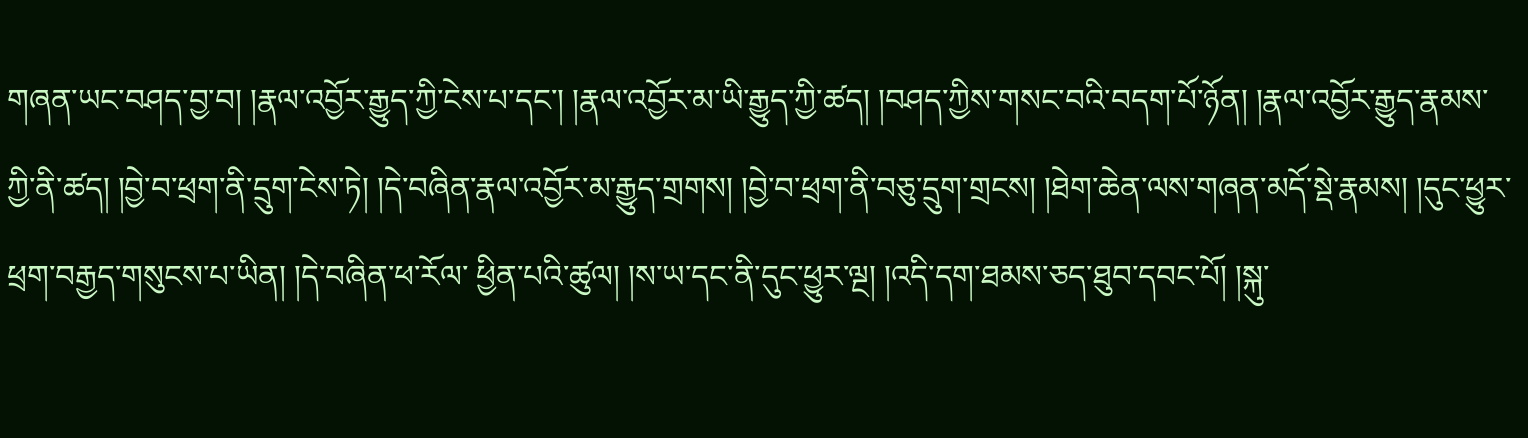གཞན་ཡང་བཤད་བྱ་བ། །རྣལ་འབྱོར་རྒྱུད་ཀྱི་ངེས་པ་དང་། །རྣལ་འབྱོར་མ་ཡི་རྒྱུད་ཀྱི་ཚད། །བཤད་ཀྱིས་གསང་བའི་བདག་པོ་ཉོན། །རྣལ་འབྱོར་རྒྱུད་རྣམས་ ཀྱི་ནི་ཚད། །བྱེ་བ་ཕྲག་ནི་དྲུག་ངེས་ཏེ། །དེ་བཞིན་རྣལ་འབྱོར་མ་རྒྱུད་གྲགས། །བྱེ་བ་ཕྲག་ནི་བཅུ་དྲུག་གྲངས། །ཐེག་ཆེན་ལས་གཞན་མདོ་སྡེ་རྣམས། །དུང་ཕྱུར་ཕྲག་བརྒྱད་གསུངས་པ་ཡིན། །དེ་བཞིན་ཕ་རོལ་ ཕྱིན་པའི་ཚུལ། །ས་ཡ་དང་ནི་དུང་ཕྱུར་ལྔ། །འདི་དག་ཐམས་ཅད་ཐུབ་དབང་པོ། །སྐུ་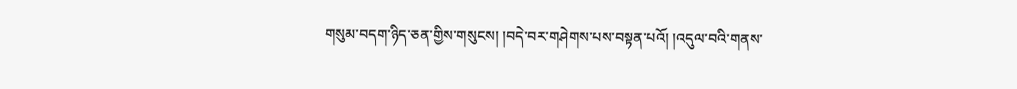གསུམ་བདག་ཉིད་ཅན་གྱིས་གསུངས། །བདེ་བར་གཤེགས་པས་བསྟན་པའོ། །འདུལ་བའི་གནས་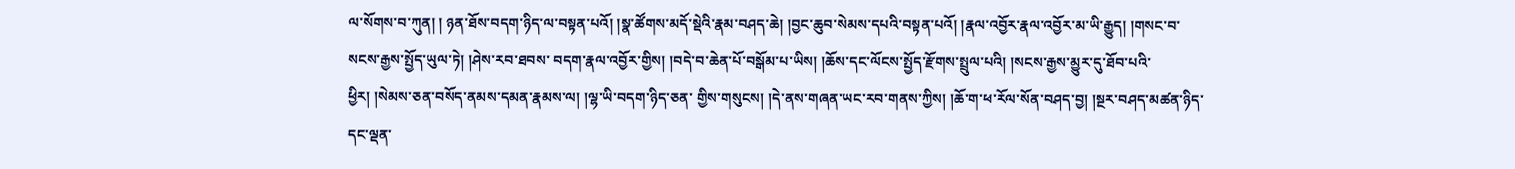ལ་སོགས་བ་ཀུན། ། ཉན་ཐོས་བདག་ཉིད་ལ་བསྟན་པའོ། །སྣ་ཚོགས་མདོ་སྡེའི་རྣམ་བཤད་ཆེ། །བྱང་ཆུབ་སེམས་དཔའི་བསྟན་པའོ། །རྣལ་འབྱོར་རྣལ་འབྱོར་མ་ཡི་རྒྱུད། །གསང་བ་སངས་རྒྱས་སྤྱོད་ཡུལ་ཏེ། །ཤེས་རབ་ཐབས་ བདག་རྣལ་འབྱོར་གྱིས། །བདེ་བ་ཆེན་པོ་བསྒོམ་པ་ཡིས། །ཆོས་དང་ལོངས་སྤྱོད་རྫོགས་སྤྲུལ་པའི། །སངས་རྒྱས་མྱུར་དུ་ཐོབ་པའི་ཕྱིར། །སེམས་ཅན་བསོད་ནམས་དམན་རྣམས་ལ། །ལྷ་ཡི་བདག་ཉིད་ཅན་ གྱིས་གསུངས། །དེ་ནས་གཞན་ཡང་རབ་གནས་ཀྱིས། །ཆོ་ག་ཕ་རོལ་སོན་བཤད་བྱ། །སྔར་བཤད་མཚན་ཉིད་དང་ལྡན་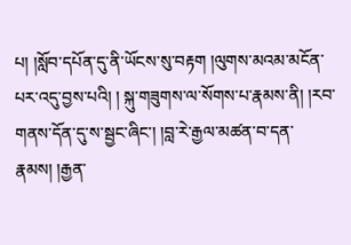པ། །སློབ་དཔོན་དུ་ནི་ཡོངས་སུ་བརྟག །ལུགས་མའམ་མངོན་པར་འདུ་བྱས་པའི། ། སྐུ་གཟུགས་ལ་སོགས་པ་རྣམས་ནི། །རབ་གནས་དོན་དུ་ས་སྦྱང་ཞིང་། །བླ་རེ་རྒྱལ་མཚན་བ་དན་རྣམས། །རྒྱན་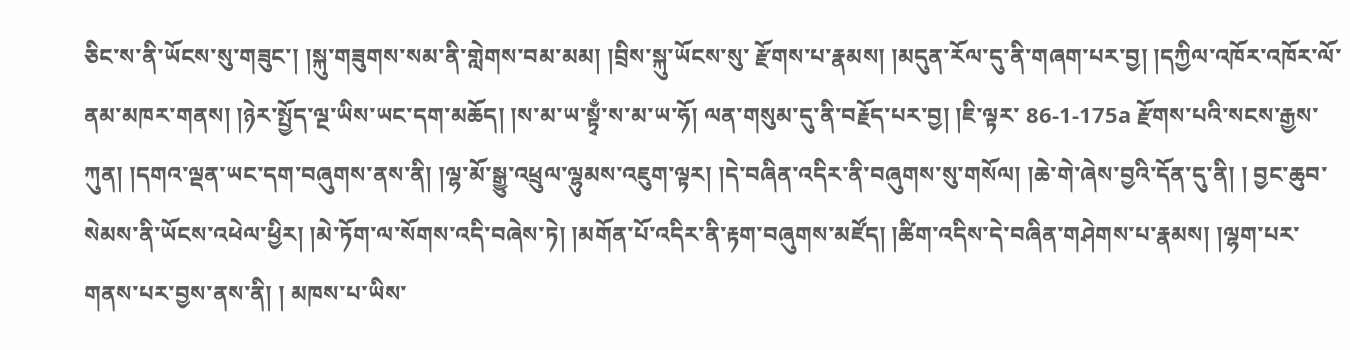ཅིང་ས་ནི་ཡོངས་སུ་གཟུང་། །སྐུ་གཟུགས་སམ་ནི་གླེགས་བམ་མམ། །བྲིས་སྐུ་ཡོངས་སུ་ རྫོགས་པ་རྣམས། །མདུན་རོལ་དུ་ནི་གཞག་པར་བྱ། །དཀྱིལ་འཁོར་འཁོར་ལོ་ནམ་མཁར་གནས། །ཉེར་སྤྱོད་ལྔ་ཡིས་ཡང་དག་མཆོད། །ས་མ་ཡ་སྟྭྃ་ས་མ་ཡ་ཧོ། ལན་གསུམ་དུ་ནི་བརྗོད་པར་བྱ། །ཇི་ལྟར་ 86-1-175a རྫོགས་པའི་སངས་རྒྱས་ཀུན། །དགའ་ལྡན་ཡང་དག་བཞུགས་ནས་ནི། །ལྷ་མོ་སྒྱུ་འཕྲུལ་ལྷུམས་འཇུག་ལྟར། །དེ་བཞིན་འདིར་ནི་བཞུགས་སུ་གསོལ། །ཆེ་གེ་ཞེས་བྱའི་དོན་དུ་ནི། ། བྱང་ཆུབ་སེམས་ནི་ཡོངས་འཕེལ་ཕྱིར། །མེ་ཏོག་ལ་སོགས་འདི་བཞེས་ཏེ། །མགོན་པོ་འདིར་ནི་རྟག་བཞུགས་མཛོད། །ཚིག་འདིས་དེ་བཞིན་གཤེགས་པ་རྣམས། །ལྷག་པར་གནས་པར་བྱས་ནས་ནི། ། མཁས་པ་ཡིས་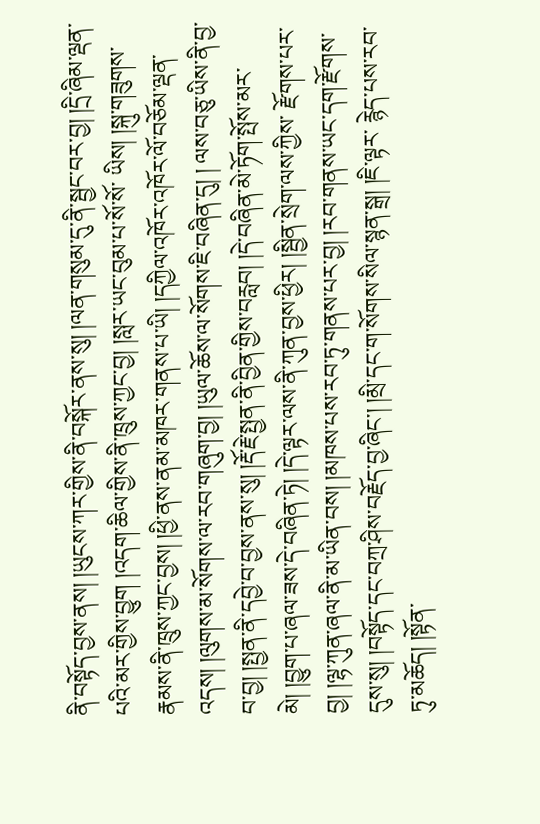ནི་བསྟོད་བྱས་ནས། །ཡུངས་ཀར་གྱིས་ནི་བསྐོར་ནས་སུ། །ལན་གསུམ་དུ་ནི་སྦྱང་བར་བྱ། །དྲི་ཞིམ་ལྡན་པའི་མར་གྱིས་བྱུག །འདག་ཆིལ་གྱིས་ནི་ཁྲུས་ཀྱང་བྱ། །སླར་ཡང་བུམ་པ་སོ་སོ་ ཡིས། །སྐུ་གཟུགས་རྣམས་ནི་ཁྲུས་ཀྱང་བྱས། །ཕྱི་ནས་ནམ་མཁར་གནས་པ་ཡི། །དཀྱིལ་འཁོར་འཁོར་ལོ་བཅོམ་ལྡན་འདས། །ལུགས་མ་སོགས་ལ་རབ་གཞུག་བྱ། །ཡུལ་ཆོས་ལ་སོགས་ཇི་བཞིན་དུ། ། ལས་བཅུ་ཡིས་ནི་བྱ་བ་བྱ། །སྤྱན་ནི་དབྱེ་བ་བྱས་ནས་སུ། །རྡོ་རྗེ་སྤྱན་ནི་བྱིན་གྱིས་བརླབ། །དེ་བཞིན་མེ་ཏོག་སྤོས་མར་མེ། །བྱུག་པ་ཞལ་ཟས་དེ་བཞིན་ཏེ། །དེ་ལྟར་ལས་ནི་ཀུན་བྱས་ཕྱིར། །སྦྱིན་སྲེག་ལས་ཀྱིས་ རྫོགས་པར་བྱ། །ལྷ་ཀུན་ཞལ་ནི་མ་ཡིན་བས། །མཁས་པས་རབ་ཏུ་གནས་པར་བྱ། །རབ་གནས་ཡང་དག་རྫོགས་དུས་སུ། །བསྟོད་དང་བཀྲ་ཤིས་བརྗོད་བྱ་ཞིང་། །མྲི་དང་ག་སོགས་སིལ་སྙན་སྒྲ། །ཇི་ལྟར་ རྙེད་པས་རབ་ཏུ་མཆོད། །སྟོན་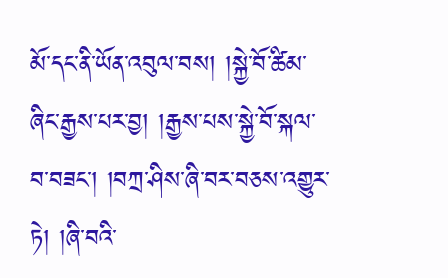མོ་དང་ནི་ཡོན་འབུལ་བས། །སྐྱེ་བོ་ཚིམ་ཞིང་རྒྱས་པར་བྱ། །རྒྱས་པས་སྐྱེ་བོ་སྐལ་བ་བཟང་། །བཀྲ་ཤིས་ཞི་བར་བཅས་འགྱུར་ཏེ། །ཞི་བའི་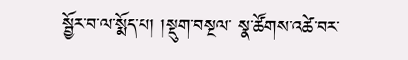སྦྱོར་བ་ལ་སྨོད་པ། །སྡུག་བསྔལ་ སྣ་ཚོགས་འཚེ་བར་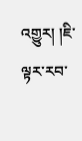འགྱུར། །ཇི་ལྟར་རབ་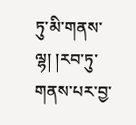ཏུ་མི་གནས་ལྷ། །རབ་ཏུ་གནས་པར་བྱ་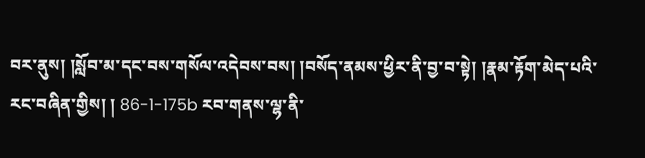བར་ནུས། །སློབ་མ་དང་བས་གསོལ་འདེབས་བས། །བསོད་ནམས་ཕྱིར་ནི་བྱ་བ་སྟེ། །རྣམ་རྟོག་མེད་པའི་རང་བཞིན་གྱིས། ། 86-1-175b རབ་གནས་ལྷ་ནི་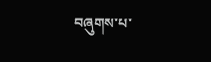བཞུགས་པ་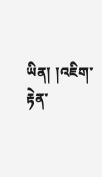ཡིན། །འཇིག་རྟེན་